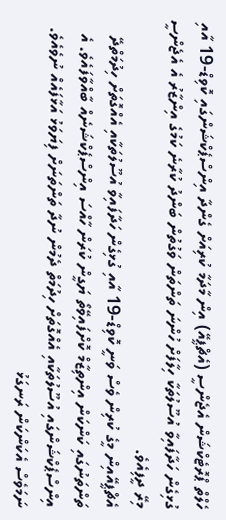ހެލްތް ޕްރޮޓެކްޝަން އެޖެންސީ (އެޗްޕީއޭ) އިން މާދަމާ ކުރިއަށް ގެންދާ އިންސްޕެކްޝަންގައި ކޮވިޑް-19 އާއި ގުޅިގެން ހަދާފައިވާ އުސޫލުތަކާ ހިލާފަށް ހުންނަ ތަންތަން ވަގުތުން ބަންދު ކުރާނެ ކަމުގެ އިންޒާރު އެ އެޖެންސީ މިރޭ ދީފިއެވެ.
އެޗްޕީއޭއިން މީގެ ކުރިން ވެސް ވަނީ ކޮވިޑް-19 އާއި ގުޅިގެން ހަދާފައިވާ އުސޫލުތަކާއި އެއްގޮތަށް ހިދުމަތްދޭ ތަންތަނުގައި ކަންކަން އިންތިޒާމް ކޮށްފައިވޭތޯ ޔަގީން ކުރަން ހާއްސަ އިންސްޕެކްޝަނެއް ބާއްވާފައެވެ. އެ އިންސްޕެކްޝަންގައި އުސޫލުތަކާއި އެއްގޮތަށް ހިދުމަތް ދެމުން ނުދާ ތަންތަނަށް ފިޔަވަޅު އަޅާފައެއް ނުވެއެވެ. ނަމަވެސް އެކަންކަން ރަނގަޅު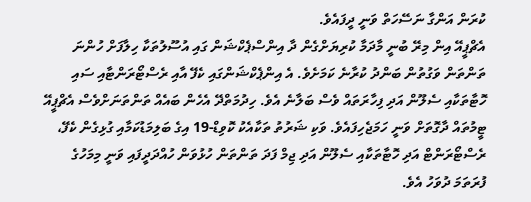ކުރަން އަންގާ ނަސޭހަތް ވަނީ ދީފައެވެ.
އެޗްޕީއޭ އިން މިރޭ ބުނީ މާދަމާ ކުރިޔަށްގެން ދާ އިންސްޕެކްޝަން ގައި އުސޫލުތަކާ ހިލާފަށް ހުންނަ ތަންތަން ވަގުތުން ބަންދު ކުރާނެ ކަމަށެވެ. އެ އިންޕެކްޝަންގައި ކެފޭ އާއި ރެސްޓޯރަންޓާއި ސައި ހޮޓާތަކާއި ސެލޫން އަދި ފިހާރަތައް ވެސް ބަލާނެ އެވެ. ހިދުމަތްދޭ އެހެން ބައެއް ތަންތަނަށްވެސް އެޗްޕީއޭ ޓީމުތައް ދާގޮތަށް ވަނީ ހަމަޖެހިފައެވެ. ވަކި ޝަރުތު ތަކާއެކު ކޮވިޑް-19 އިގެ ބަލިމަޑުކަމާއި ގުޅިގެން ކެފޭ، ރެސްޓޯރަންޓް އަދި ހޮޓާތަކާއި ސެލޫން އަދި ޖިމް ފަދަ ތަންތަން ހުޅުވަން ހުއްދަދީފައި ވަނީ މިމަހުގެ ފުރަތަމަ ދުވަހު އެވެ.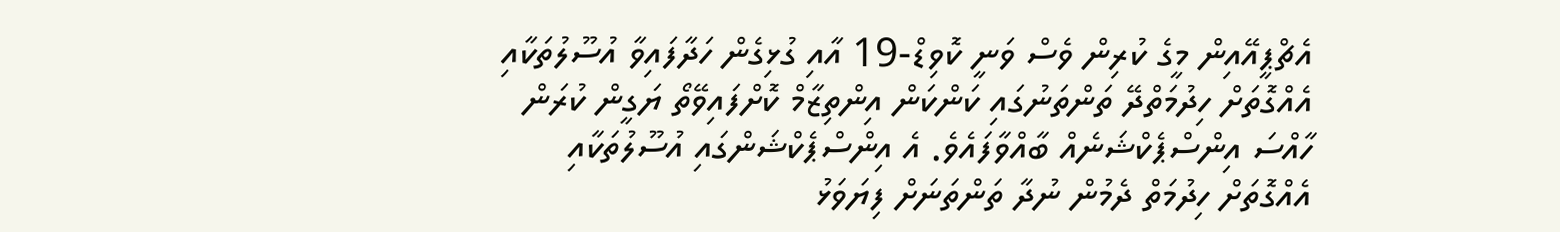އެޗްޕީއޭއިން މީގެ ކުރިން ވެސް ވަނީ ކޮވިޑް-19 އާއި ގުޅިގެން ހަދާފައިވާ އުސޫލުތަކާއި އެއްގޮތަށް ހިދުމަތްދޭ ތަންތަނުގައި ކަންކަން އިންތިޒާމް ކޮށްފައިވޭތޯ ޔަގީން ކުރަން ހާއްސަ އިންސްޕެކްޝަނެއް ބާއްވާފައެވެ. އެ އިންސްޕެކްޝަންގައި އުސޫލުތަކާއި އެއްގޮތަށް ހިދުމަތް ދެމުން ނުދާ ތަންތަނަށް ފިޔަވަޅު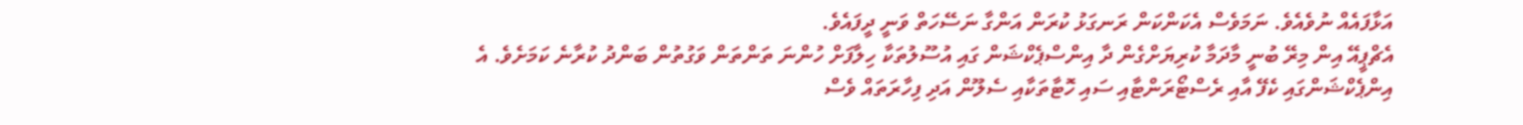އަޅާފައެއް ނުވެއެވެ. ނަމަވެސް އެކަންކަން ރަނގަޅު ކުރަން އަންގާ ނަސޭހަތް ވަނީ ދީފައެވެ.
އެޗްޕީއޭ އިން މިރޭ ބުނީ މާދަމާ ކުރިޔަށްގެން ދާ އިންސްޕެކްޝަން ގައި އުސޫލުތަކާ ހިލާފަށް ހުންނަ ތަންތަން ވަގުތުން ބަންދު ކުރާނެ ކަމަށެވެ. އެ އިންޕެކްޝަންގައި ކެފޭ އާއި ރެސްޓޯރަންޓާއި ސައި ހޮޓާތަކާއި ސެލޫން އަދި ފިހާރަތައް ވެސް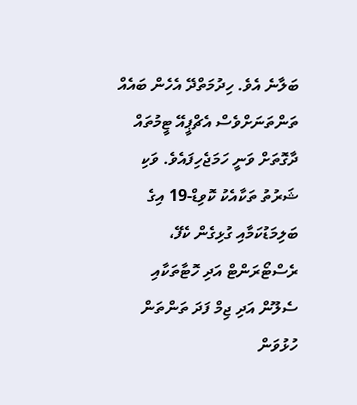ބަލާނެ އެވެ. ހިދުމަތްދޭ އެހެން ބައެއް ތަންތަނަށްވެސް އެޗްޕީއޭ ޓީމުތައް ދާގޮތަށް ވަނީ ހަމަޖެހިފައެވެ. ވަކި ޝަރުތު ތަކާއެކު ކޮވިޑް-19 އިގެ ބަލިމަޑުކަމާއި ގުޅިގެން ކެފޭ، ރެސްޓޯރަންޓް އަދި ހޮޓާތަކާއި ސެލޫން އަދި ޖިމް ފަދަ ތަންތަން ހުޅުވަން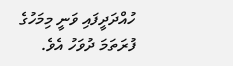ހުއްދަދީފައި ވަނީ މިމަހުގެ ފުރަތަމަ ދުވަހު އެވެ.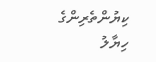ކިޔުންތެރިންގެ ހިޔާލު